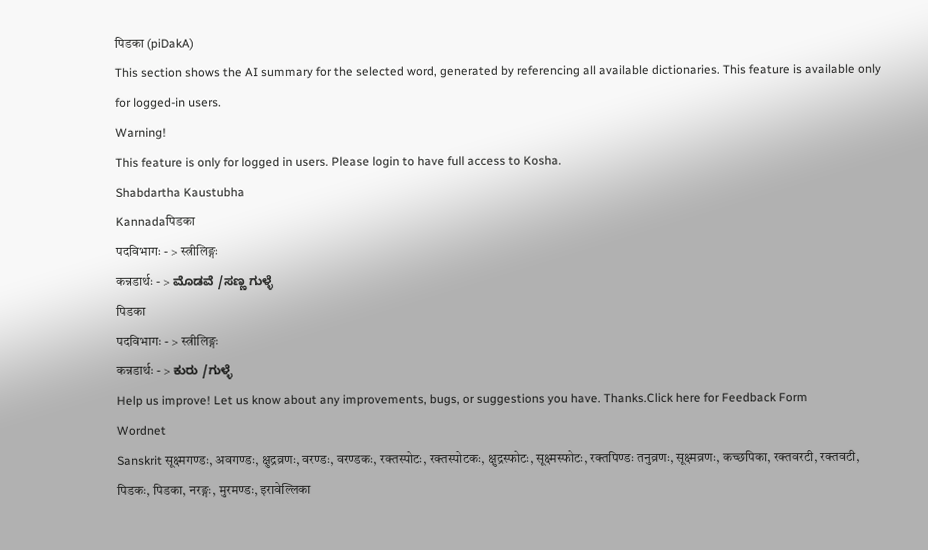पिडका (piDakA)
This section shows the AI summary for the selected word, generated by referencing all available dictionaries. This feature is available only for logged-in users.
Warning!
This feature is only for logged in users. Please login to have full access to Kosha.
Shabdartha Kaustubha
Kannadaपिडका
पदविभागः - > स्त्रीलिङ्गः
कन्नडार्थः - > ಮೊಡವೆ /ಸಣ್ಣ ಗುಳ್ಳೆ
पिडका
पदविभागः - > स्त्रीलिङ्गः
कन्नडार्थः - > ಕುರು /ಗುಳ್ಳೆ
Help us improve! Let us know about any improvements, bugs, or suggestions you have. Thanks.Click here for Feedback Form
Wordnet
Sanskrit सूक्ष्मगण्डः, अवगण्डः, क्षुद्रव्रणः, वरण्डः, वरण्डकः, रक्तस्पोटः, रक्तस्पोटकः, क्षुद्रस्फोटः, सूक्ष्मस्फोटः, रक्तपिण्डः तनुव्रणः, सूक्ष्मव्रणः, कच्छपिका, रक्तवरटी, रक्तवटी, पिडकः, पिडका, नरङ्गः, मुरमण्डः, इरावेल्लिका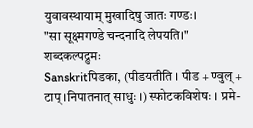युवावस्थायाम् मुखादिषु जातः गण्डः।
"सा सूक्ष्मगण्डे चन्दनादि लेपयति।"
शब्दकल्पद्रुमः
Sanskritपिडका, (पीडयतीति । पीड + ण्वुल् + टाप् ।निपातनात् साधुः ।) स्फोटकविशेषः । प्रमे-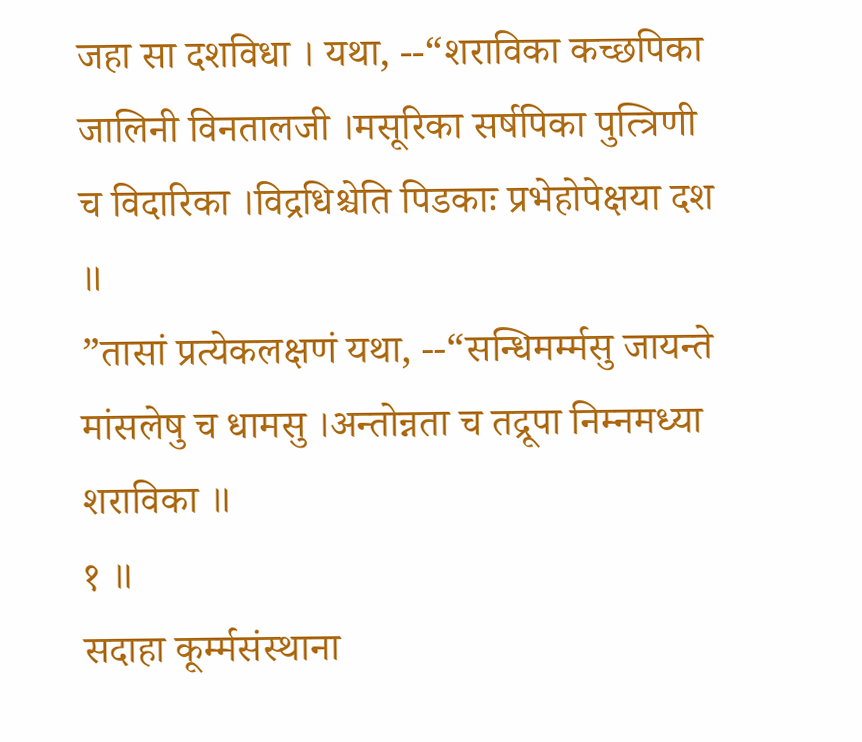जहा सा दशविधा । यथा, --“शराविका कच्छपिका जालिनी विनतालजी ।मसूरिका सर्षपिका पुत्त्रिणी च विदारिका ।विद्रधिश्चेति पिडकाः प्रभेहोपेक्षया दश ॥
”तासां प्रत्येकलक्षणं यथा, --“सन्धिमर्म्मसु जायन्ते मांसलेषु च धामसु ।अन्तोन्नता च तद्रूपा निम्नमध्या शराविका ॥
१ ॥
सदाहा कूर्म्मसंस्थाना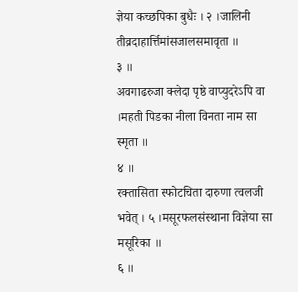ज्ञेया कच्छपिका बुधैः । २ ।जालिनी तीव्रदाहार्त्तिमांसजालसमावृता ॥
३ ॥
अवगाढरुजा क्लेदा पृष्ठे वाप्युदरेऽपि वा ।महती पिडका नीला विनता नाम सा स्मृता ॥
४ ॥
रक्तासिता स्फोटचिता दारुणा त्वलजी भवेत् । ५ ।मसूरफलसंस्थाना विज्ञेया सा मसूरिका ॥
६ ॥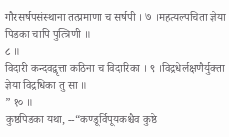गौरसर्षपसंस्थाना तत्प्रमाणा च सर्षपी । ७ ।महत्यल्पचिता ज्ञेया पिडका चापि पुत्त्रिणी ॥
८ ॥
विदारी कन्दवद्वृत्ता कठिना च विदारिका । ९ ।विद्रधेर्लक्षणैर्युक्ता ज्ञेया विद्रधिका तु सा ॥
” १० ॥
कुष्ठपिडका यथा, --“कण्डूर्विपूयकश्चैव कुष्ठे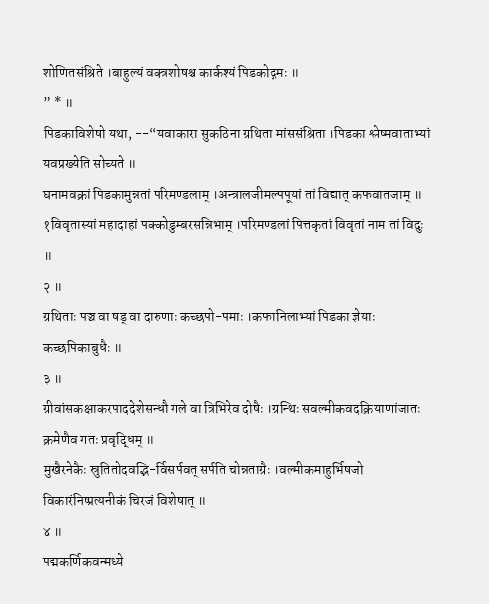शोणितसंश्रिते ।बाहुल्यं वक्त्रशोषश्च कार्कश्यं पिडकोद्गमः ॥
” * ॥
पिडकाविशेषो यथा, --“यवाकारा सुकठिना ग्रथिता मांससंश्रिता ।पिडका श्लेष्मवाताभ्यां यवप्रख्येति सोच्यते ॥
घनामवक्रां पिडकामुन्नतां परिमण्डलाम् ।अन्त्रालजीमल्पपूयां तां विद्यात् कफवातजाम् ॥
१विवृतास्यां महादाहां पक्कोडुम्बरसन्निभाम् ।परिमण्डलां पित्तकृतां विवृतां नाम तां विदुः ॥
२ ॥
ग्रथिताः पञ्च वा षड् वा दारुणाः कच्छपो-पमाः ।कफानिलाभ्यां पिडका ज्ञेयाः कच्छपिकाबुधैः ॥
३ ॥
ग्रीवांसकक्षाकरपाददेशेसन्धौ गले वा त्रिभिरेव दोषैः ।ग्रन्थिः सवल्मीकवदक्रियाणांजातः क्रमेणैव गतः प्रवृद्धिम् ॥
मुखैरनेकैः स्रुतितोदवद्भि-र्विसर्पवत् सर्पति चोन्नताग्रैः ।वल्मीकमाहुर्भिषजो विकारंनिष्प्रत्यनीकं चिरजं विशेषात् ॥
४ ॥
पद्मकर्णिकवन्मध्ये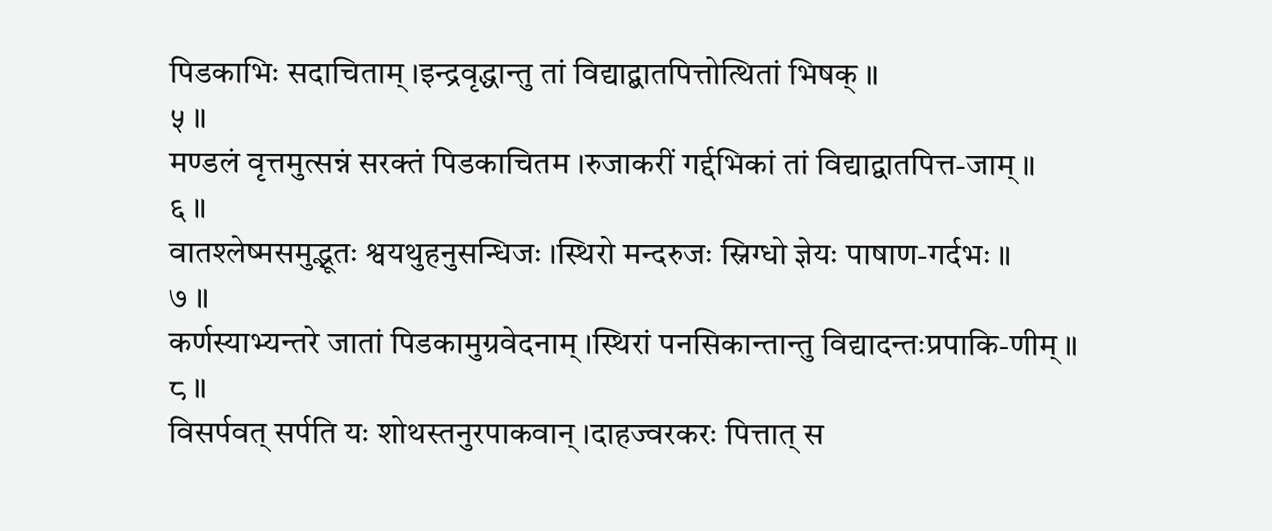पिडकाभिः सदाचिताम् ।इन्द्रवृद्धान्तु तां विद्याद्बातपित्तोत्थितां भिषक् ॥
५ ॥
मण्डलं वृत्तमुत्सन्नं सरक्तं पिडकाचितम ।रुजाकरीं गर्द्दभिकां तां विद्याद्वातपित्त-जाम् ॥
६ ॥
वातश्लेष्मसमुद्भूतः श्वयथुहनुसन्धिजः ।स्थिरो मन्दरुजः स्निग्धो ज्ञेयः पाषाण-गर्दभः ॥
७ ॥
कर्णस्याभ्यन्तरे जातां पिडकामुग्रवेदनाम् ।स्थिरां पनसिकान्तान्तु विद्यादन्तःप्रपाकि-णीम् ॥
८ ॥
विसर्पवत् सर्पति यः शोथस्तनुरपाकवान् ।दाहज्वरकरः पित्तात् स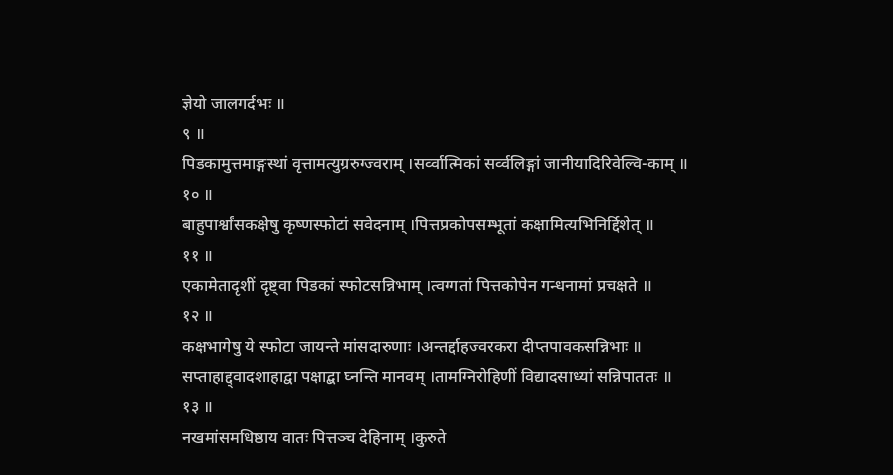ज्ञेयो जालगर्दभः ॥
९ ॥
पिडकामुत्तमाङ्गस्थां वृत्तामत्युग्ररुग्ज्वराम् ।सर्व्वात्मिकां सर्व्वलिङ्गां जानीयादिरिवेल्वि-काम् ॥
१० ॥
बाहुपार्श्वांसकक्षेषु कृष्णस्फोटां सवेदनाम् ।पित्तप्रकोपसम्भूतां कक्षामित्यभिनिर्द्दिशेत् ॥
११ ॥
एकामेतादृशीं दृष्ट्वा पिडकां स्फोटसन्निभाम् ।त्वग्गतां पित्तकोपेन गन्धनामां प्रचक्षते ॥
१२ ॥
कक्षभागेषु ये स्फोटा जायन्ते मांसदारुणाः ।अन्तर्द्दाहज्वरकरा दीप्तपावकसन्निभाः ॥
सप्ताहाद्द्वादशाहाद्वा पक्षाद्बा घ्नन्ति मानवम् ।तामग्निरोहिणीं विद्यादसाध्यां सन्निपाततः ॥
१३ ॥
नखमांसमधिष्ठाय वातः पित्तञ्च देहिनाम् ।कुरुते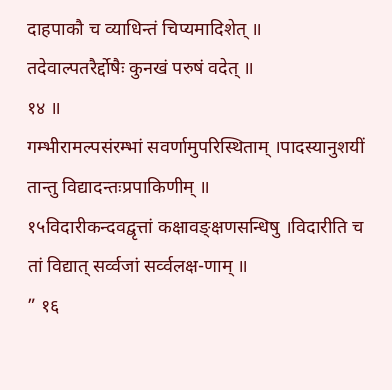दाहपाकौ च व्याधिन्तं चिप्यमादिशेत् ॥
तदेवाल्पतरैर्द्दोषैः कुनखं परुषं वदेत् ॥
१४ ॥
गम्भीरामल्पसंरम्भां सवर्णामुपरिस्थिताम् ।पादस्यानुशयीं तान्तु विद्यादन्तःप्रपाकिणीम् ॥
१५विदारीकन्दवद्वृत्तां कक्षावङ्क्षणसन्धिषु ।विदारीति च तां विद्यात् सर्व्वजां सर्व्वलक्ष-णाम् ॥
” १६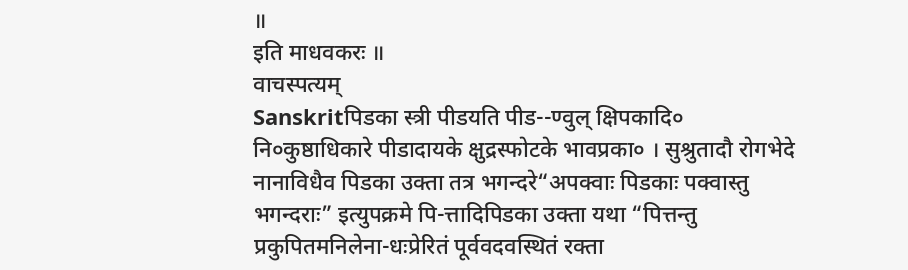॥
इति माधवकरः ॥
वाचस्पत्यम्
Sanskritपिडका स्त्री पीडयति पीड--ण्वुल् क्षिपकादि० नि०कुष्ठाधिकारे पीडादायके क्षुद्रस्फोटके भावप्रका० । सुश्रुतादौ रोगभेदे नानाविधैव पिडका उक्ता तत्र भगन्दरे“अपक्वाः पिडकाः पक्वास्तु भगन्दराः” इत्युपक्रमे पि-त्तादिपिडका उक्ता यथा “पित्तन्तु प्रकुपितमनिलेना-धःप्रेरितं पूर्ववदवस्थितं रक्ता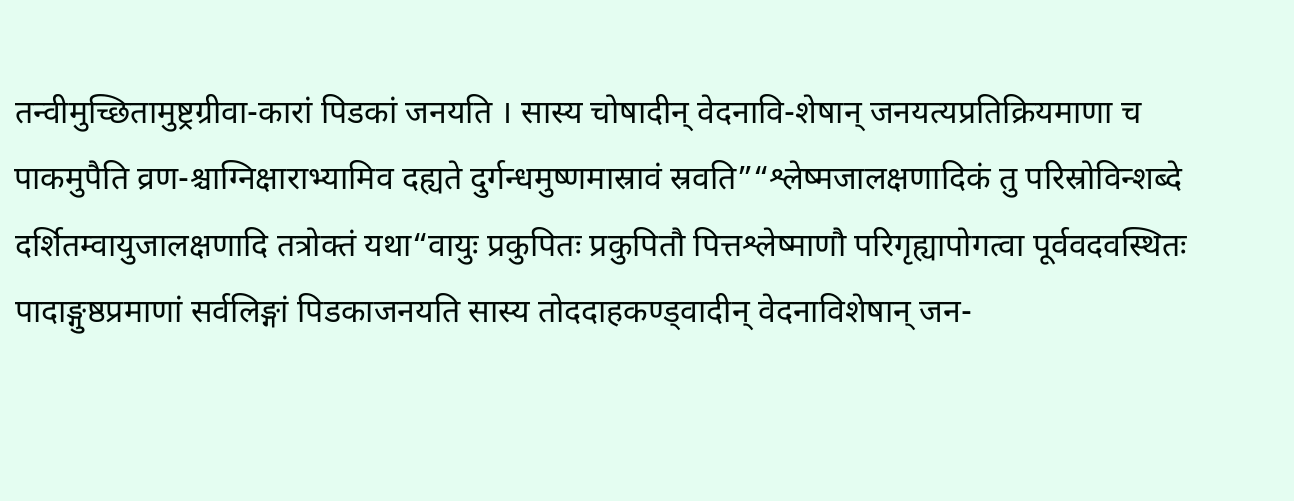तन्वीमुच्छितामुष्ट्रग्रीवा-कारां पिडकां जनयति । सास्य चोषादीन् वेदनावि-शेषान् जनयत्यप्रतिक्रियमाणा च पाकमुपैति व्रण-श्चाग्निक्षाराभ्यामिव दह्यते दुर्गन्धमुष्णमास्रावं स्रवति”“श्लेष्मजालक्षणादिकं तु परिस्रोविन्शब्दे दर्शितम्वायुजालक्षणादि तत्रोक्तं यथा“वायुः प्रकुपितः प्रकुपितौ पित्तश्लेष्माणौ परिगृह्यापोगत्वा पूर्ववदवस्थितः पादाङ्गुष्ठप्रमाणां सर्वलिङ्गां पिडकाजनयति सास्य तोददाहकण्ड्वादीन् वेदनाविशेषान् जन-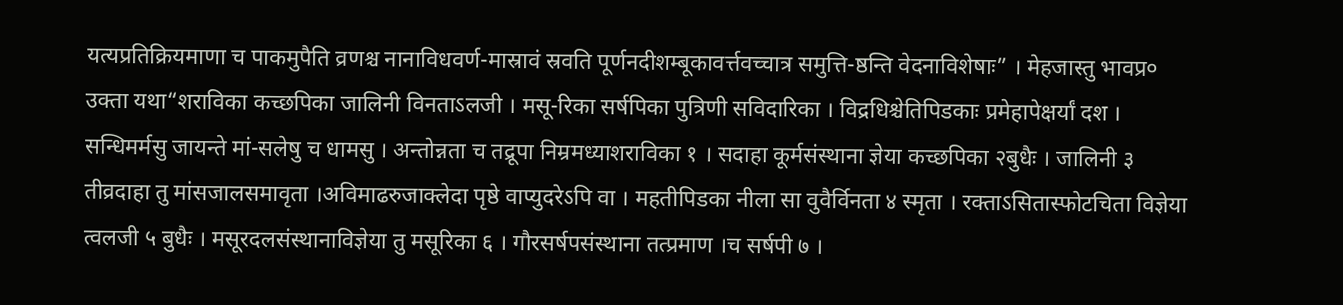यत्यप्रतिक्रियमाणा च पाकमुपैति व्रणश्च नानाविधवर्ण-मास्रावं स्रवति पूर्णनदीशम्बूकावर्त्तवच्चात्र समुत्ति-ष्ठन्ति वेदनाविशेषाः” । मेहजास्तु भावप्र० उक्ता यथा“शराविका कच्छपिका जालिनी विनताऽलजी । मसू-रिका सर्षपिका पुत्रिणी सविदारिका । विद्रधिश्चेतिपिडकाः प्रमेहापेक्षर्यां दश । सन्धिमर्मसु जायन्ते मां-सलेषु च धामसु । अन्तोन्नता च तद्रूपा निम्रमध्याशराविका १ । सदाहा कूर्मसंस्थाना ज्ञेया कच्छपिका २बुधैः । जालिनी ३ तीव्रदाहा तु मांसजालसमावृता ।अविमाढरुजाक्लेदा पृष्ठे वाप्युदरेऽपि वा । महतीपिडका नीला सा वुवैर्विनता ४ स्मृता । रक्ताऽसितास्फोटचिता विज्ञेया त्वलजी ५ बुधैः । मसूरदलसंस्थानाविज्ञेया तु मसूरिका ६ । गौरसर्षपसंस्थाना तत्प्रमाण ।च सर्षपी ७ ।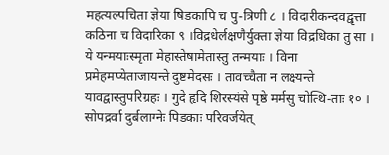महत्यल्पचिता ज्ञेया षिडकापि च पु-त्रिणी ८ । विदारीकन्दवद्वृत्ता कठिना च विदारिका ९ ।विद्रधेर्लक्षणैर्युक्ता ज्ञेया विद्रधिका तु सा । ये यन्मयाःस्मृता मेहास्तेषामेतास्तु तन्मयाः । विना प्रमेहमप्येताजायन्ते दुष्टमेदसः । तावच्चैता न लक्ष्यन्ते यावद्वास्तुपरिग्रहः । गुदे हृदि शिरस्यंसे पृष्ठे मर्मसु चोत्थि-ताः १० । सोपद्रर्वा दुर्बलाग्नेः पिडकाः परिवर्जयेत्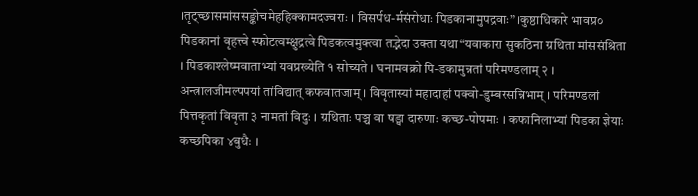।तृट्च्छासमांससङ्कोचमेहहिक्कामदज्वराः । विसर्पध-र्मसंरोधाः पिडकानामुपद्रवाः” ।कुष्ठाधिकारे भावप्र० पिडकानां वृहत्त्वे स्फोटत्वम्क्षुद्रत्वे पिडकत्वमुक्त्वा तद्भेदा उक्ता यथा“यवाकारा सुकठिना ग्रथिता मांससंश्रिता । पिडकाश्लेष्मवाताभ्यां यवप्रख्येति १ सोच्यते । घनामवक्रो पि-डकामुन्नतां परिमण्डलाम् २ । अन्त्रालजीमल्पपयां तांविद्यात् कफवातजाम् । विवृतास्यां महादाहां पक्वो-डुम्बरसन्निभाम् । परिमण्डलां पित्तकृतां विवृता ३ नामतां विदुः । ग्रथिताः पञ्च वा षड्वा दारुणाः कच्छ-पोपमाः । कफानिलाभ्यां पिडका ज्ञेयाः कच्छपिका ४बुधैः ।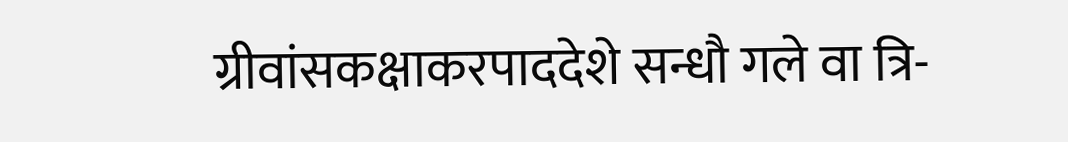ग्रीवांसकक्षाकरपाददेशे सन्धौ गले वा त्रि-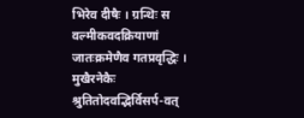भिरेव दीषैः । ग्रन्थिः स वल्मीकवदक्रियाणां जातःक्रमेणैव गतप्रवृद्धिः । मुखैरनेकैः श्रुतितोदवद्भिर्विसर्प-वत्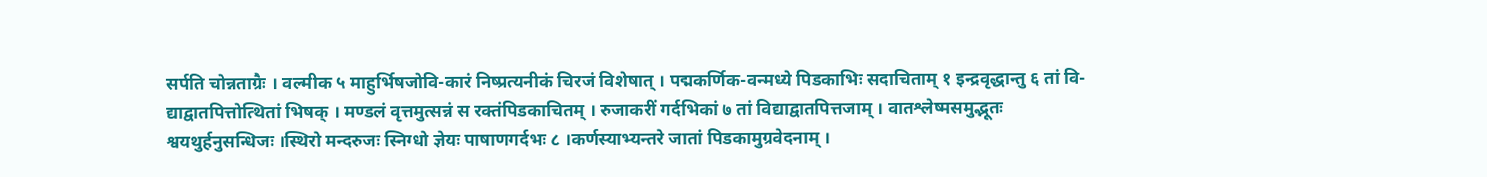सर्पति चोन्नताग्रैः । वल्मीक ५ माहुर्भिषजोवि-कारं निष्प्रत्यनीकं चिरजं विशेषात् । पद्मकर्णिक-वन्मध्ये पिडकाभिः सदाचिताम् १ इन्द्रवृद्धान्तु ६ तां वि-द्याद्वातपित्तोत्थितां भिषक् । मण्डलं वृत्तमुत्सन्नं स रक्तंपिडकाचितम् । रुजाकरीं गर्दभिकां ७ तां विद्याद्वातपित्तजाम् । वातश्लेष्मसमुद्भूतः श्वयथुर्हनुसन्धिजः ।स्थिरो मन्दरुजः स्निग्धो ज्ञेयः पाषाणगर्दभः ८ ।कर्णस्याभ्यन्तरे जातां पिडकामुग्रवेदनाम् ।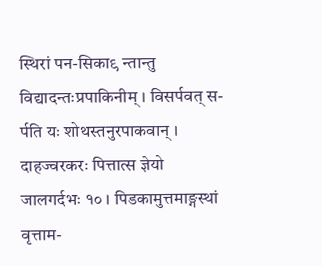स्थिरां पन-सिका९ न्तान्तु विद्यादन्तःप्रपाकिनीम् । विसर्पवत् स-र्पति यः शोथस्तनुरपाकवान् । दाहज्वरकरः पित्तात्स ज्ञेयो जालगर्दभः १० । पिडकामुत्तमाङ्गस्थां वृत्ताम-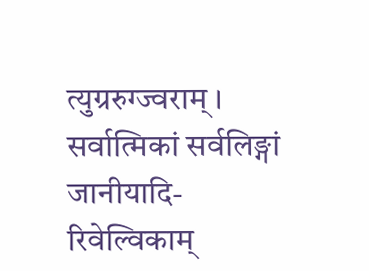त्युग्ररुग्ज्वराम् । सर्वात्मिकां सर्वलिङ्गां जानीयादि-रिवेल्विकाम्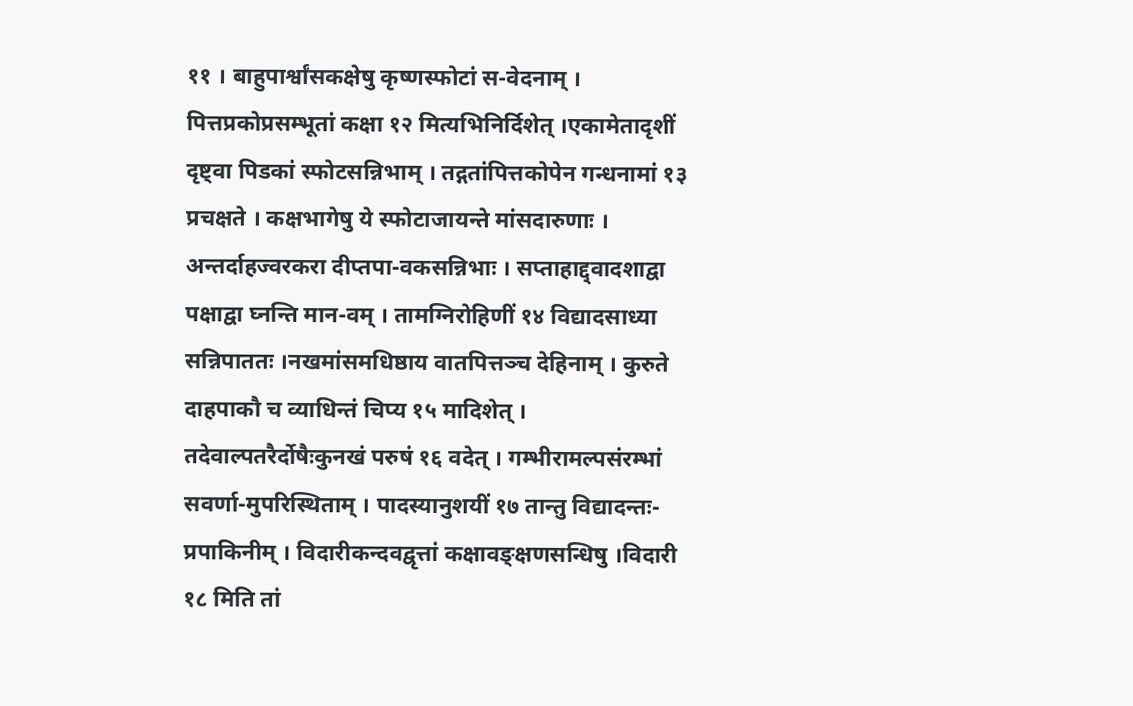११ । बाहुपार्श्वांसकक्षेषु कृष्णस्फोटां स-वेदनाम् । पित्तप्रकोप्रसम्भूतां कक्षा १२ मित्यभिनिर्दिशेत् ।एकामेतादृशीं दृष्ट्वा पिडकां स्फोटसन्निभाम् । तद्गतांपित्तकोपेन गन्धनामां १३ प्रचक्षते । कक्षभागेषु ये स्फोटाजायन्ते मांसदारुणाः । अन्तर्दाहज्वरकरा दीप्तपा-वकसन्निभाः । सप्ताहाद्द्वादशाद्वा पक्षाद्वा घ्नन्ति मान-वम् । तामग्निरोहिणीं १४ विद्यादसाध्या सन्निपाततः ।नखमांसमधिष्ठाय वातपित्तञ्च देहिनाम् । कुरुते दाहपाकौ च व्याधिन्तं चिप्य १५ मादिशेत् । तदेवाल्पतरैर्दोषैःकुनखं परुषं १६ वदेत् । गम्भीरामल्पसंरम्भां सवर्णा-मुपरिस्थिताम् । पादस्यानुशयीं १७ तान्तु विद्यादन्तः-प्रपाकिनीम् । विदारीकन्दवद्वृत्तां कक्षावङ्क्षणसन्धिषु ।विदारी १८ मिति तां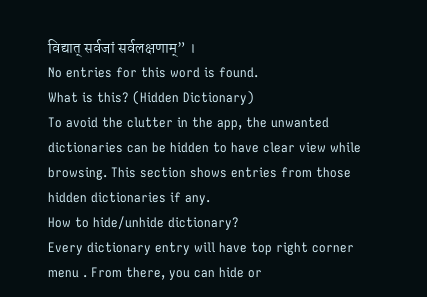विद्यात् सर्वजां सर्वलक्षणाम्” ।
No entries for this word is found.
What is this? (Hidden Dictionary)
To avoid the clutter in the app, the unwanted dictionaries can be hidden to have clear view while browsing. This section shows entries from those hidden dictionaries if any.
How to hide/unhide dictionary?
Every dictionary entry will have top right corner menu . From there, you can hide or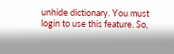unhide dictionary. You must login to use this feature. So,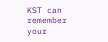KST can remember your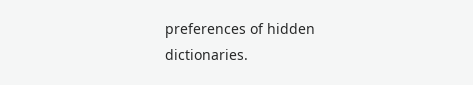preferences of hidden dictionaries.